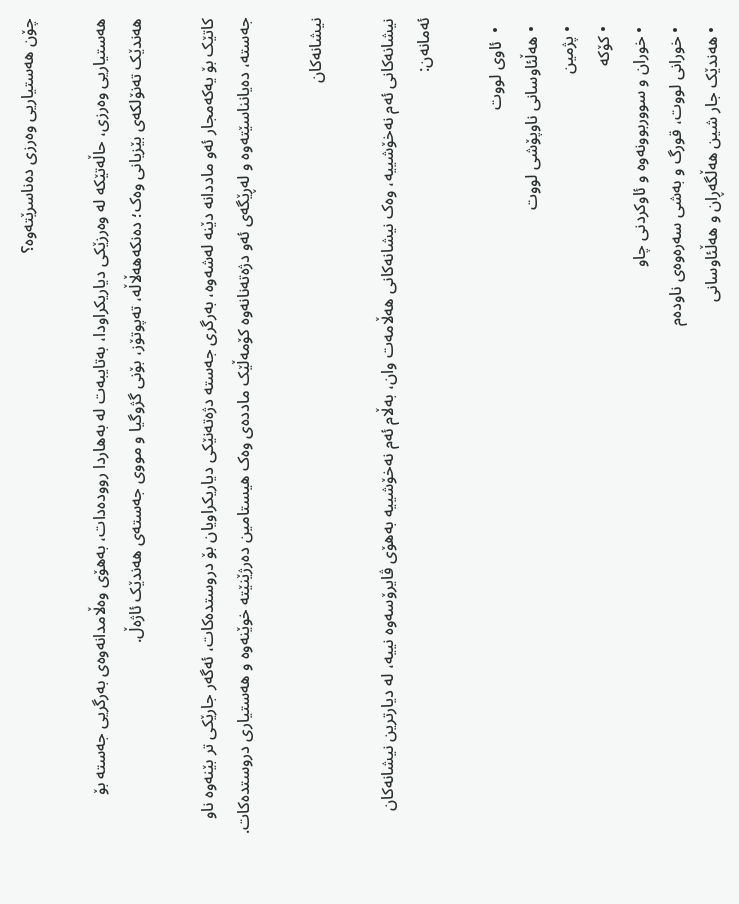چۆن هەستیاریی وەرزی دەناسرێتەوە؟

هەستیاریی وەرزی، حاڵەتێکە لە وەرزێکی دیاریکراودا، بەتایبەت لە بەهاردا روودەدات، بەهۆی وەڵامدانەوەی بەرگریی جەستە بۆ هەندێک تەنۆلکەی بێزیانی وەک؛ دەنکەهەڵاڵە، تەپوتۆز، بۆنی گژوگیا و مووی جەستەی هەندێک ئاژەڵ.

کاتێک بۆ یەکەمجار ئەو ماددانە دێنە لەشەوە، بەرگری جەستە دژەتەنێکی دیاریکراویان بۆ دروستدەکات، ئەگەر جارێکی تر بێنەوە ناو جەستە، دەیانناسێتەوە و لەڕێگەی ئەو دژەتەنانەوە کۆمەڵێک ماددەی وەک هیستامین دەرژێنێتە خوێنەوە و هەستیاری دروستدەکات.

نیشانەکان

نیشانەکانی ئەم نەخۆشییە، وەک نیشانەکانی هەڵامەت وان، بەڵام ئەم نەخۆشییە بەهۆی ڤایرۆسەوە نییە، لە دیارترین نیشانەکان ئەمانەن:

  •  ئاوی لووت
  • هەڵئاوسانی ناوپۆشی لووت
  • پژمین
  • کۆکە
  • خوران و سووربوونەوە و ئاوکردنی چاو
  • خورانی لووت، قورگ و بەشی سەرەوەی ناودەم
  • هەندێک جار شین هەڵگەڕان و هەڵئاوسانی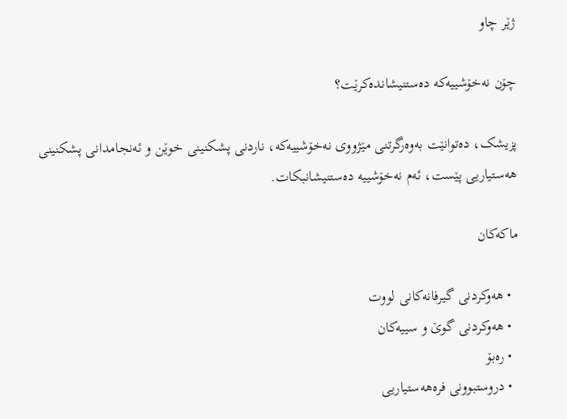ژێر چاو

چۆن نەخۆشییەکە دەستنیشاندەکرێت؟

پزیشک، دەتوانێت بەوەرگرتنی مێژووی نەخۆشییەکە، ناردنی پشکنینی خوێن و ئەنجامدانی پشکنینی هەستیاریی پێست، ئەم نەخۆشییە دەستنیشانبکات.

ماکەکان

  • هەوکردنی گیرفانەکانی لووت
  • هەوکردنی گوێ و سییەکان
  • رەبۆ
  • دروستبوونی فرەهەستیاریی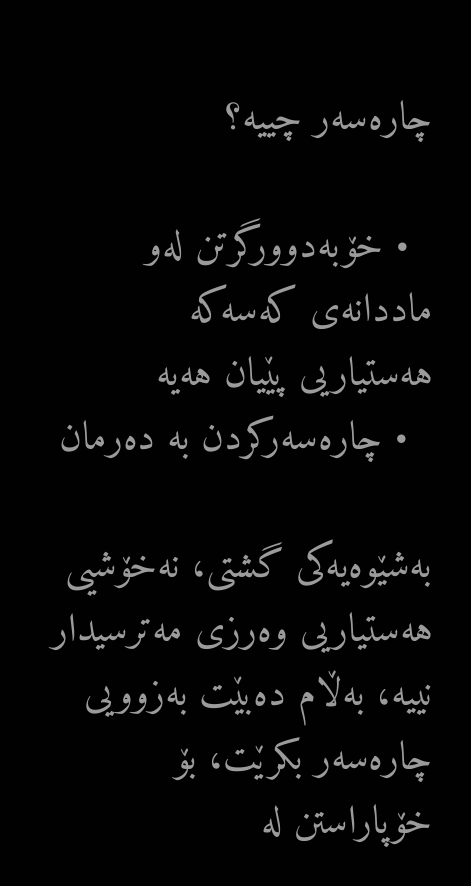چارەسەر چییە؟

  • خۆبەدوورگرتن لەو ماددانەی کەسەکە هەستیاریی پێیان هەیە
  • چارەسەرکردن بە دەرمان

بەشێوەیەکی گشتی، نەخۆشیی هەستیاریی وەرزی مەترسیدار نییە، بەڵام دەبێت بەزوویی چارەسەر بکرێت، بۆ خۆپاراستن لە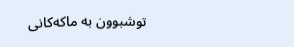توشبوون بە ماکەکانی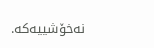نەخۆشییەکە.